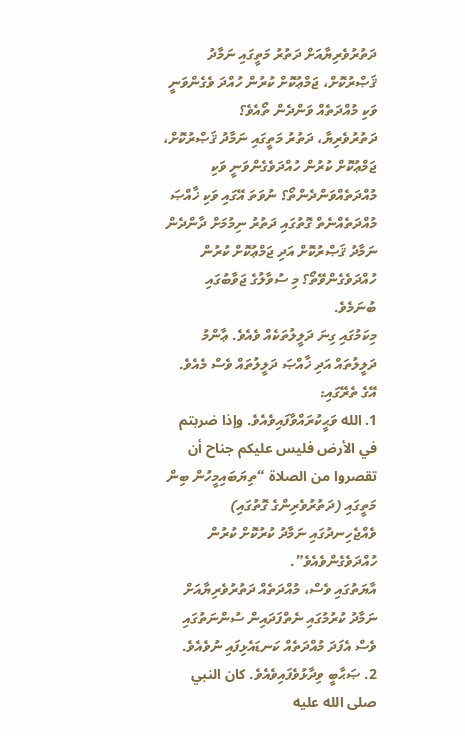ދަތުރުވެރިޔާއަށް ދަތުރު މަތީގައި ނަމާދު ޤަޞްރުކޮށް، ޖަމްޢުކޮށް ކުރުން ހުއްދަ ވެގެންވަނީ ވަކި މުއްދަތެއް ވަންދެން ތޯއެވެ؟
ދަތުރުވެރިޔާ، ދަތުރު މަތީގައި ނަމާދު ޤަޞްރުކޮށް، ޖަމްޢުކޮށް ކުރުން ހުއްދަވެގެންވަނީ ވަކި މުއްދަތެއްވަންދެންތޯ؟ ނުވަތަ އޭގައި ވަކި ޚާއްޞަ މުއްދަތެއްނެތް ގޮތުގައި ދަތުރު ނިމުމަށް ދާންދެން ނަމާދު ޤަޞްރުކޮށް އަދި ޖަމްޢުކޮށް ކުރުން ހުއްދަވެގެންވޭތޯ؟ މި ސުވާލުގެ ޖަވާބުގައި ބުނަމެވެ.
މިކަމުގައި ގިނަ ދަލީލުތަކެއް ވެއެވެ. ޢާންމު ދަލީލުތައް އަދި ޚާއްޞަ ދަލީލުތައް ވެސް މެއެވެ. އޭގެ ތެރޭގައި:
1. الله ވަޙީކުރައްވާފައިވެއެވެ. وإذا ضربتم في الأرض فليس عليكم جناح أن تقصروا من الصلاة “ތިޔަބައިމީހުން ބިން މަތީގައި (ދަތުރުވެރިންގެ ގޮތުގައި) ވެއްޖެހިނދުގައި ނަމާދު ކުރުކޮށް ކުރުން ހުއްދަވެގެންވެއެވެ”.
އާޔަތުގައި ވެސް، މުއްދަތެއް ދަތުރުވެރިޔާއަށް ނަމާދު ކުރުމުގައި ނެތްފަދައިން ސުންނަތުގައި ވެސް އެފަދަ މުއްދަތެއް ކަނޑައެޅިފައި ނުވެއެވެ.
2. ޞަޙާބީ ވިދާޅުވެފައިވެއެވެ. كان النبي صلى الله عليه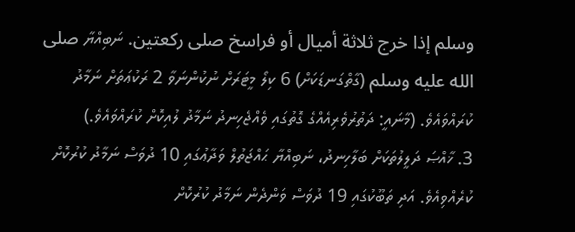وسلم إذا خرج ثلاثة أميال أو فراسخ صلى ركعتين. ނަބިއްޔާ صلى الله عليه وسلم (ގާތްގަނޑަކަށް) 6 ކިލޯ މީޓަރަށް ނުކުންނަވާ 2 ރަކުޢަތަށް ނަމާދު ކުރައްވައެވެ. (މާނައީ: ދަތުރުވެރިއެއްގެ ގޮތުގައި ވެއްޖެހިނދު ނަމާދު ލުއިކޮށް ކުރައްވައެވެ.)
3. ޚާއްޞަ ދަލީލުތަކަށް ބަލާހިނދު، ނަބިއްޔާ ޙައްޖަތުލް ވަދާޢުގައި 10 ދުވަސް ނަމާދު ކުރުކޮށް ކުރެއްވިއެވެ. އަދި ތަބޫކުގައި 19 ދުވަސް ވަންދެން ނަމާދު ކުރުކޮށް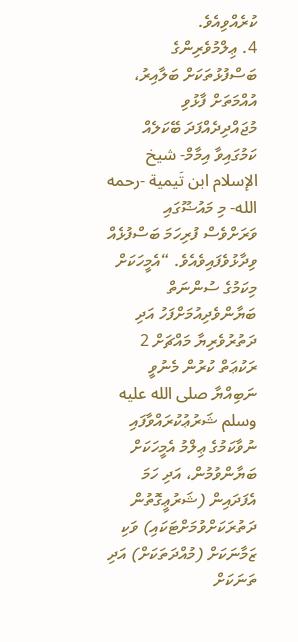ކުރެއްވިއެވެ.
4. ޢިލްމުވެރިންގެ ބަސްފުޅުތަކަށް ބަލާއިރު، އުއްމަތަށް ފާޅުވި މުޖައްދިދެއްފަދަ ބޭކަލެއް ކަމުގައިވާ އިމާމް- شيخ الإسلام ابن تَيمية -رحمه الله- މި މައުޟޫގައި ވަރަށްވެސް ފުރިހަމަ ބަސްފުޅެއް ވިދާޅުވެފައިވެއެވެ. “އެމީހަކަށް މިކަމުގެ ސުންނަތް ބަޔާންވެދިއުމަށްފަހު އަދި ދަތުރުވެރިޔާ މައްޗަށް 2 ރަކުޢަތް ކުރުން މެނުވީ ނަބިއްޔާ صلى الله عليه وسلم ޝަރުޢުކުރައްވާފައި ނުވާކަމުގެ ޢިލްމު އެމީހަކަށް ބަޔާންވުމުން، އަދި ހަމަ އެފަދައިން (ޝަރުޢީގޮތުން ދަތުރަކަށްވުމަށްޓަކައި) ވަކި ޒަމާނަކަށް (މުއްދަތަކަށް) އަދި ތަނަކަށް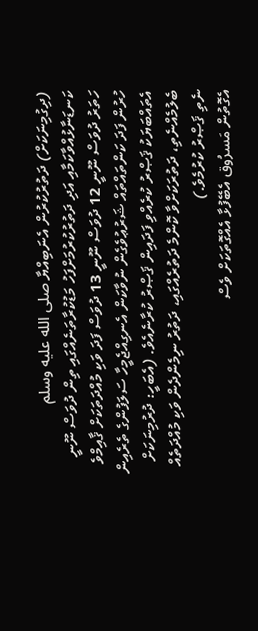(ދިގުމިނަކަށް) ދަތުރުކުރުން އެނަބިއްޔާ صلى الله عليه وسلم ކަނޑަނާޅުއްވާކަމާއި އަދި ދަތުރުކުރުމަށްފަހު މަޑުކުރާތަނެއްގައި ތިން ދުވަސް ނޫނީ ހަތަރު ދުވަސް ނޫނީ 12 ދުވަސް ނޫނީ 13 ދުވަސް ފަދަ ވަކި މުއްދަތަކަށް ޤާއިމްވެ ހުރުން ފަދަ ކަންތައްތައް ޝަރުޢުވެގެން ނުވާކަން އެނގިއްޖެމީހާ ސަލަފުންގެ ތެރެއިން އެތައްބަޔަކު ޤަޞްރު ކުރެއްވި ފަދައިން ޤަޞްރު ކުރާނެއެވެ. (އެބަހީ: ދުރުމިނަކަށް ބެލުމެއްނެތި، ދަތުރަކަށްވާ ކޮންމެ ދަތުރެއްގައި، ދަތުރު ނިމެންދެން ވަކި މުއްދަތެއް ނެތި ޤަޞްރު ކުރުމެވެ.)
އެގޮތުން مَسرُوق އެބޭފުޅާ އެއްގޮތަކަށް ވެސް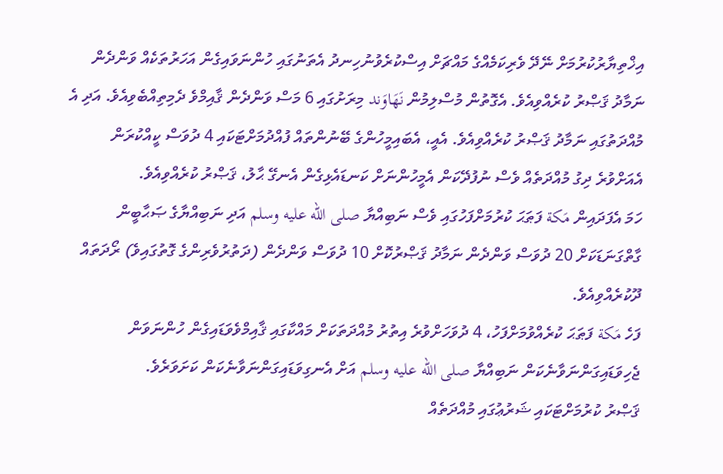އިޚްތިޔާރުކުރުމަށް ނޭދޭ ވެރިކަމެއްގެ މައްޗަށް އިސްކުރެވުނުހިނދު އެތަނުގައި ހުންނަވައިގެން އަހަރުތަކެއް ވަންދެން ނަމާދު ޤަޞްރު ކުރެއްވިއެވެ. އެގޮތުން މުސްލިމުން نَهَاوَند މިރަށުގައި 6 މަސް ވަންދެން ޤާއިމްވެ ދެމިތިއްބެވިއެވެ. އަދި އެ މުއްދަތުގައި ނަމާދު ޤަޞްރު ކުރެއްވިއެވެ. އެއީ، އެބައިމީހުންގެ ބޭނުންތައް ފުއްދުމަށްޓަކައި 4 ދުވަސް ކީއްކުރަން އެއަށްވުރެ ދިގު މުއްދަތެއް ވެސް ނުފުދޭކަން އެމީހުންނަށް ކަނޑައެޅިގެން އެނގޭ ޙާލު، ޤަޞްރު ކުރެއްވިއެވެ.
ހަމަ އެފަދައިން مَكة ފަޠަޙަ ކުރުމަށްފަހުގައި ވެސް ނަބިއްޔާ صلى الله عليه وسلم އަދި ނަބިއްޔާގެ ޞަޙާބީން ގާތްގަނަޑަކަށް 20 ދުވަސް ވަންދެން ނަމާދު ޤަޞްރުކޮށް 10 ދުވަސް ވަންދެން (ދަތުރުވެރިންގެ ގޮތުގައިވެ) ރޯދަތައް ދޫކުރެއްވިއެވެ.
ފަހެ مَكة ފަޠަޙަ ކުރެއްވުމަށްފަހު، 4 ދުވަހަށްވުރެ އިތުރު މުއްދަތަކަށް މައްކާގައި ޤާއިމްވެވަޑައިގެން ހުންނަވަން ޖެހިވަޑައިގަންނަވާނެކަން ނަބިއްޔާ صلى الله عليه وسلم އަށް އެނގިވަޑައިގަންނަވާނެކަން ކަށަވަރެވެ.
ޤަޞްރު ކުރުމަށްޓަކައި ޝަރުޢުގައި މުއްދަތެއް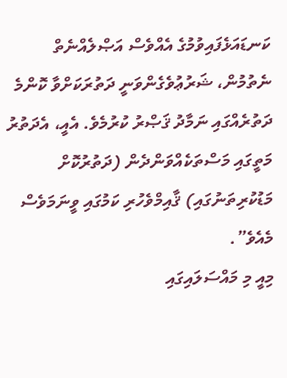ކަނޑައަޅެފައިވުމުގެ އެއްވެސް އަޞްލެއްނެތް ނެތުމުން، ޝަރުޢުވެގެންވަނީ ދަތުރަކަށްވާ ކޮންމެ ދަތުރެއްގައި ނަމާދު ޤަޞްރު ކުރުމެވެ. އެއީ، އެދަތުރު މަތީގައި މަސްތަކެއްވަންދެން (ދަތުރުކޮށް މަޑުކުރިތަނުގައި) ޤާއިމްވެހުރި ކަމުގައި ވީނަމަވެސް މެއެވެ”.
މިއީ މި މައްސަލައިގައި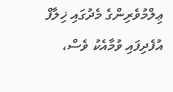ޢިލްމުވެރިންގެ މެދުގައި ޚިލާފް އުފެދިފައި ވުމާއެކު ވެސް،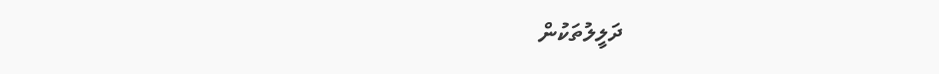ދަލީލުތަކުން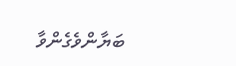ބަޔާންވެގެންވާ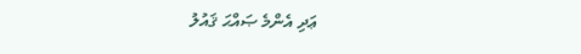ޢަދި އެންމެ ޞައްޙަ ޤައުލު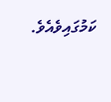ކަމުގައިވެއެވެ.